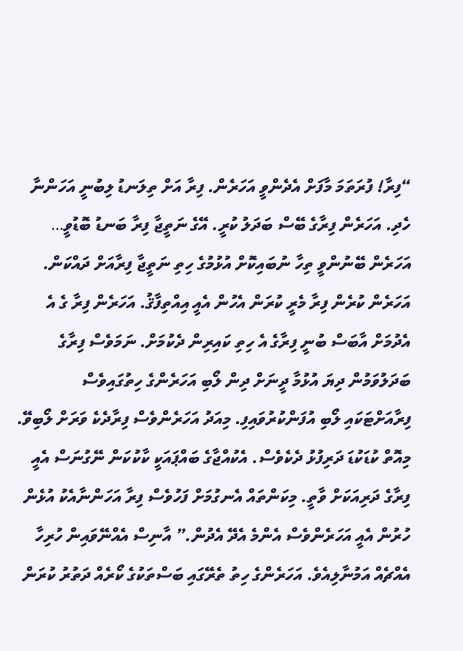“ފިރާ! ފުރަތަމަ މާފަށް އެދެންވީ އަހަރެން. ފިރާ އަށް ތިލަނޑު ލިބުނީ އަހަންނާ ހެދި. އަހަރެން ފިރާގެ ބޭސް ބަދަލު ކުރީ. އޭގެ ނަތީޖާ ފިރާ ބަނޑު ބޮޑުވީ… އަހަރެން ބޭނުންވީ ތިހާ ނުބައިކޮށް އުޅުމުގެ ހިތި ނަތީޖާ ފިރާއަށް ދައްކަން. އަހަރެން ކުރެން ފިރާ މެރީ ކުރަން އެހުން އެއީ އިއްތިފާޤު. އަހަރެން ފިރާ ގެ އެ އެދުމަށް އާބަސް ބުނީ ފިރާގެ އެ ހިތި ކައިރިން ދެކުމަށް. ނަމަވެސް ފިރާގެ ބަދަލުވަމުން ދިޔަ އުޅުމާ ދީނަށް ދިން ލޯބި އަހަރެންގެ ހިތުގައިވެސް ފިރާއަށްޓަކައި ލޯބި އުފަންކުރުވައިފި. މިއަދު އަހަރެންވެސް ފިރާދެކެ ވަރަށް ލޯބިވޭ. މިއޮތް ކުޑަކުޑަ ދަރިފުޅު ދެކެވެސް. އެކުއްޖާގެ ބައްޕައަކީ ކާކުކަން ނޭގުނަސް އެއީ ފިރާގެ ދަރިއަކަށް ވާތީ. މިކަންތައް އެނގުމަށް ފަހުވެސް ފިރާ އަހަންނާއެކު އުޅެން ހުރުން އެއީ އަހަރެންވެސް އެންމެ އެދޭ އެދުން.” އާނިސް އެއްނޭވައިން ހުރިހާ އެއްޗެއް އަމުނާލިއެވެ. އަހަރެންގެ ހިތު ތެރޭގައި ބަސްތަކުގެ ކޯރެއް ދަތުރު ކުރަން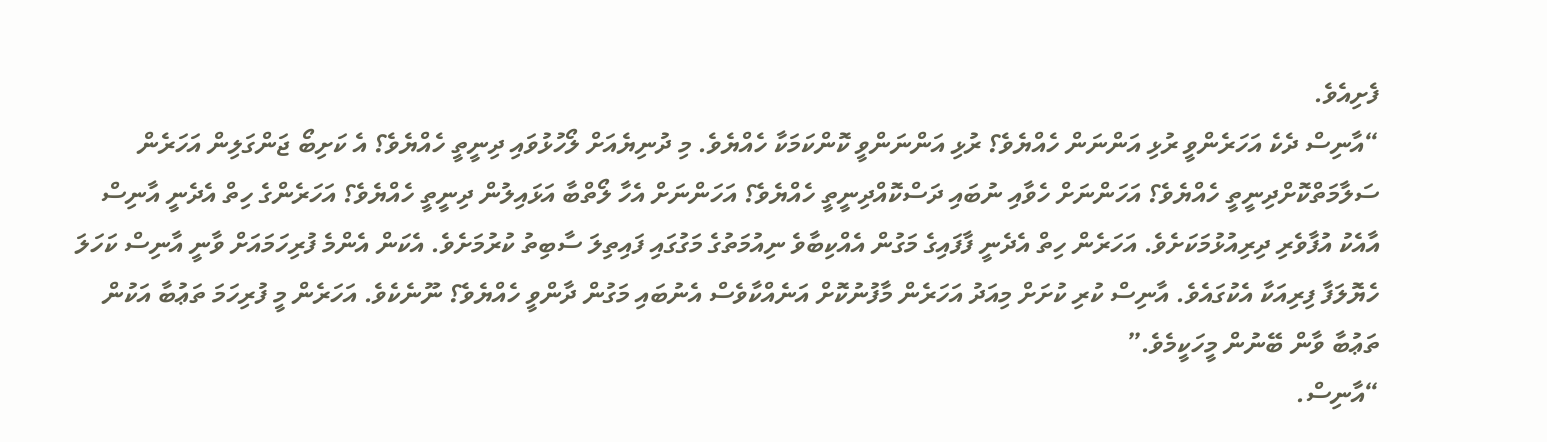ފެށިއެވެ.
“އާނިސް ދެކެ އަހަރެންވީ ރުޅި އަންނަން ހެއްޔެވެ؟ ރުޅި އަންނަންވީ ކޮންކަމަކާ ހެއްޔެވެ. މި ދުނިޔެއަށް ލޯހުޅުވައި ދިނީތީ ހެއްޔެވެ؟ އެ ކަށިބޯ ޖަންގަލިން އަހަރެން ސަލާމަތްކޮށްދިނީތީ ހެއްޔެވެ؟ އަހަންނަށް ހެވާއި ނުބައި ދަސްކޮއްދިނީތީ ހެއްޔެވެ؟ އަހަންނަށް އެހާ ލޯތްބާ އަޅައިލުން ދިނީތީ ހެއްޔެވެ؟ އަހަރެންގެ ހިތް އެދެނީ އާނިސް އާއެކު އުފާވެރި ދިރިއުޅުމަކަށެވެ. އަހަރެން ހިތް އެދެނީ ފާފައިގެ މަގުން އެއްކިބާވެ ނިއުމަތުގެ މަގުގައި ފައިތިލަ ސާބިތު ކުރުމަށެވެ. އެކަން އެންމެ ފުރިހަމައަށް ވާނީ އާނިސް ކަހަލަ ހެޔޮލަފާ ފިރިއަކާ އެކުގައެވެ. އާނިސް ކުރި ކުށަށް މިއަދު އަހަރެން މާފުނުކޮށް އަނެއްކާވެސް އެނުބައި މަގުން ދާންވީ ހެއްޔެވެ؟ ނޫނެކެވެ. އަހަރެން މީ ފުރިހަމަ ތަޢުބާ އަކުން ތަޢުބާ ވާން ބޭނުން މީހަކީމެވެ.”
“އާނިސް.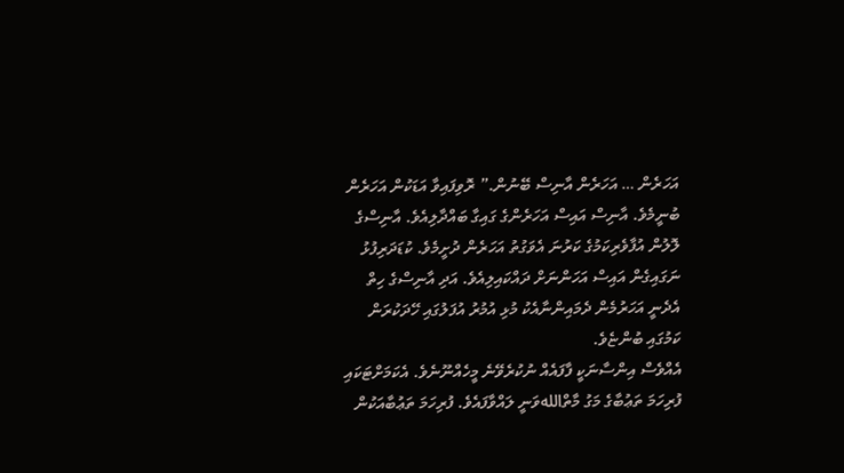އަހަރެން … އަހަރެން އާނިސް ބޭނުން.” ރޮވިފައިވާ އަޑަކުން އަހަރެން ބުނީމެވެ. އާނިސް އައިސް އަހަރެންގެ ގައިގާ ބައްދާލިއެވެ. އާނިސްގެ ލޮލުން އުފާވެރިކަމުގެ ކަރުނަ އެވަގުތު އަހަރެން ދުށީމެވެ. ކުޑަދަރިފުޅު ނަގައިގެން އައިސް އަހަންނަށް ދައްކައިލިއެވެ. އަދި އާނިސްގެ ހިތް އެދެނީ އަހަރުމެން ދެމައިންނާއެކު މުޅި އުމުރު އުފަލުގައި ހޭދަކުރަން ކަމުގައި ބުންޏެވެ.
އެއްވެސް އިންސާނަކީ ފާފައެއް ނުކުރެވޭނެ މީހެއްނޫނެވެ. އެކަމަށްޓަކައި ފުރިހަމަ ތަޢުބާގެ މަގު މާތްاللهވަނީ ލައްވާފައެވެ. ފުރިހަމަ ތަޢުބާއަކުން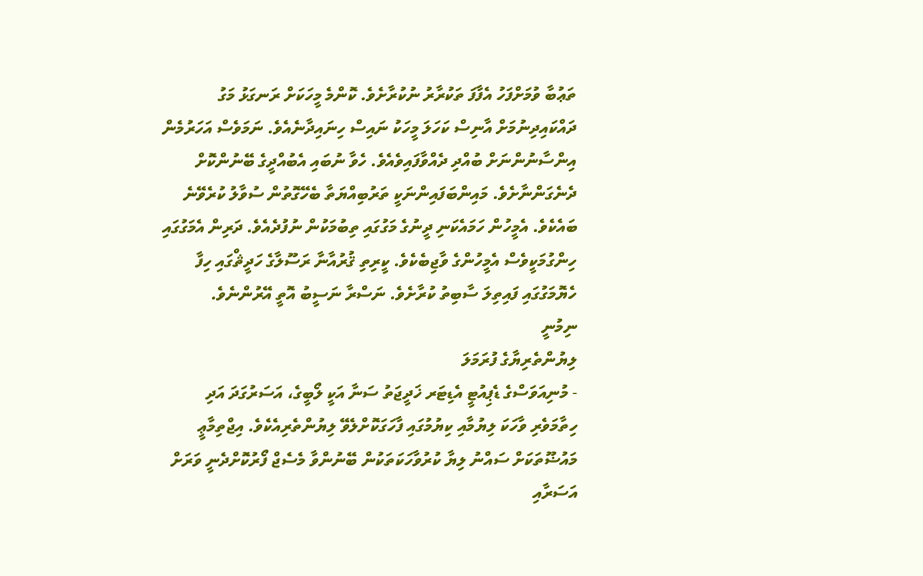ތަޢުބާ ވުމަށްފަހު އެފާފަ ތަކުރާރު ނުކުރާށެވެ. ކޮންމެ މީހަކަށް ރަނގަޅު މަގު ދައްކައިދިނުމަށް އާނިސް ކަހަލަ މީހަކު ނައިސް ހިނައިދާނެއެވެ. ނަމަވެސް އަހަރުމެން އިންސާނުންނަށް ބުއްދި ދެއްވާފައިވެއެވެ. ހެވާ ނުބައި އެބުއްދީގެ ބޭނުންކޮށް ދެނެގަންނާށެވެ. މައިންބަފައިންނަކީ ތަރުބިއްޔަތާ ބެހޭގޮތުން ސުވާލު ކުރެވޭނެ ބައެކެވެ. އެމީހުން ހަމައެކަނި ދީނުގެ މަގުގައި ތިބުމަކުން ނުފުދެއެވެ. ދަރިން އެމަގުގައި ހިންގުމަކީވެސް އެމީހުންގެ ވާޖިބެކެވެ. ކީރިތި ޤުރުއާނާ ރަސޫލާގެ ހަދީޘްގައި ހިފާ ހެޔޮމަގުގައި ފައިތިލަ ސާބިތު ކުރާށެވެ. ނަސްރާ ނަސީބު އޮތީ އޭރުންނެވެ.
ނިމުނީ
ލިޔުންތެރިޔާގެ ފުރަމަލަ
- މުނިއަވަސްގެ ޑެޕިއުޓީ އެޑިޓަރ ޚަދީޖަތު ސަނާ އަކީ ލޯބީގެ، އަސަރުގަދަ އަދި ހިތާމަވެރި ވާހަކަ ލިޔުމާއި ކިޔުމުގައި ފާހަގަކޮށްލެވޭ ލިޔުންތެރިއެކެވެ. އިޖްތިމާޢީ މައުޟޫތަކަށް ސައްނު ލިޔާ ކުރުވާހަކަތަކުން ބޭނުންވާ މެސެޖް ފޯރުކޮށްދެނީ ވަރަށް އަސަރާއި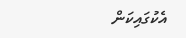އެކުގައިކަން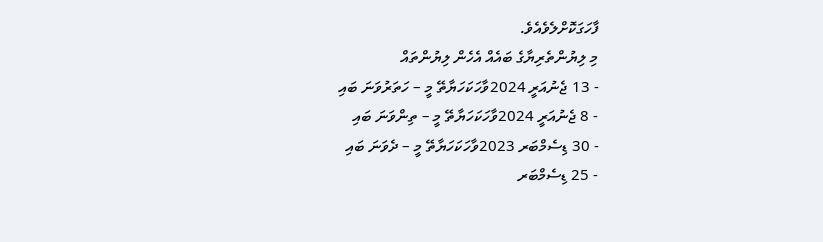ފާހަގަކޮށްލެވެއެވެ.
މި ލިޔުންތެރިޔާގެ ބައެއް އެހެން ލިޔުންތައް
- 13 ޖެނުއަރީ 2024ވާހަކަހަޔާތޭ މީ – ހަތަރުވަނަ ބައި
- 8 ޖެނުއަރީ 2024ވާހަކަހަޔާތޭ މީ – ތިންވަނަ ބައި
- 30 ޑިސެމްބަރ 2023ވާހަކަހަޔާތޭ މީ – ދެވަނަ ބައި
- 25 ޑިސެމްބަރ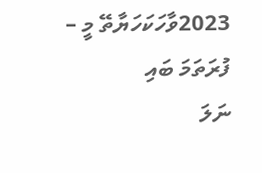2023ވާހަކަހަޔާތޭ މީ – ފުރަތަމަ ބައި
ނަލަ